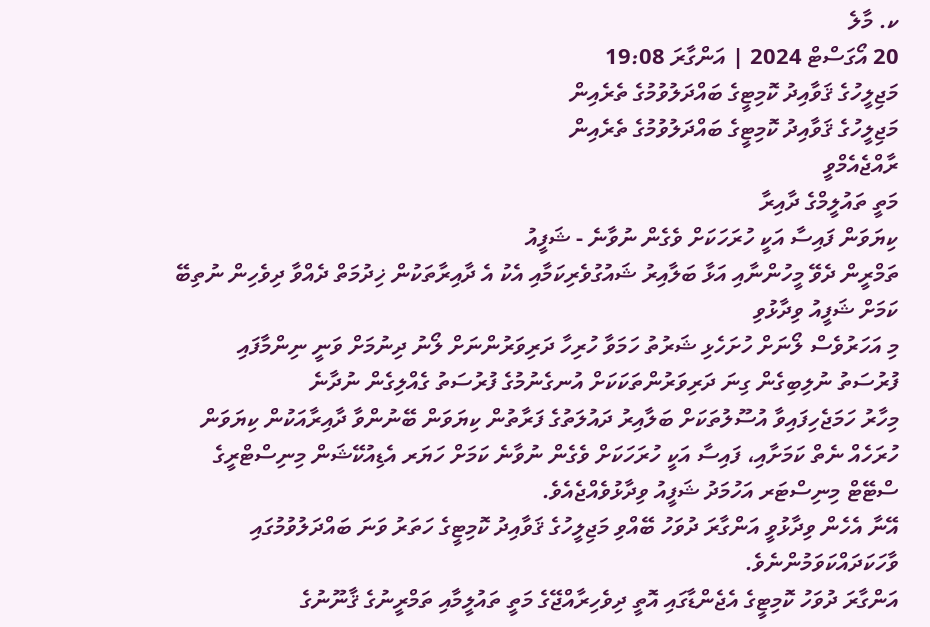ކ. މާލެ
20 އޯގަސްޓް 2024 | އަންގާރަ 19:08
މަޖިލީހުގެ ޤަވާއިދު ކޮމިޓީގެ ބައްދަލުވުމުގެ ތެރެއިން
މަޖިލީހުގެ ޤަވާއިދު ކޮމިޓީގެ ބައްދަލުވުމުގެ ތެރެއިން
ރާއްޖެއެމްވީ
މަތީ ތައުލީމްގެ ދާއިރާ
ކިޔަވަން ފައިސާ އަކީ ހުރަހަކަށް ވެގެން ނުވާނެ - ޝަފީއު
ތަމްރީން ދެވޭ މީހުންނާއި އަޅާ ބަލާއިރު ޝައުގުވެރިކަމާއި އެކު އެ ދާއިރާތަކުން ޚިދުމަތް ދެއްވާ ދިވެހިން ނުތިބޭ ކަމަށް ޝަފީއު ވިދާޅުވި
މި އަހަރުވެސް ލޯނަށް ހުށަހެޅި ޝަރުތު ހަމަވާ ހުރިހާ ދަރިވަރުންނަށް ލޯނު ދިނުމަށް ވަނީ ނިންމާފައި
ފުރުސަތު ނުލިބިގެން ގިނަ ދަރިވަރުންތަކަކަށް އުނގެނުމުގެ ފުރުސަތު ގެއްލިގެން ނުދާނެ
މިހާރު ހަމަޖެހިފައިވާ އުސޫލުތަކަށް ބަލާއިރު ދައުލަތުގެ ފަރާތުން ކިޔަވަން ބޭނުންވާ ދާއިރާއަކުން ކިޔަވަން ހުރަހެއް ނެތް ކަމަށާއި، ފައިސާ އަކީ ހުރަހަކަށް ވެގެން ނުވާނެ ކަމަށް ހަޔަރ އެޑިއުކޭޝަން މިނިސްޓްރީގެ ސްޓޭޓް މިނިސްޓަރ އަހުމަދު ޝަފީއު ވިދާޅުވެއްޖެއެވެ.
އޭނާ އެހެން ވިދާޅުވީ އަންގާރަ ދުވަހު ބޭއްވި މަޖިލީހުގެ ޤަވާއިދު ކޮމިޓީގެ ހަތަރު ވަނަ ބައްދަލުވުމުގައި ވާހަކަދައްކަވަމުންނެވެ.
އަންގާރަ ދުވަހު ކޮމިޓީގެ އެޖެންޑާގައި އޮތީ ދިވެހިރާއްޖޭގެ މަތީ ތައުލީމާއި ތަމްރީނުގެ ޤާނޫނުގެ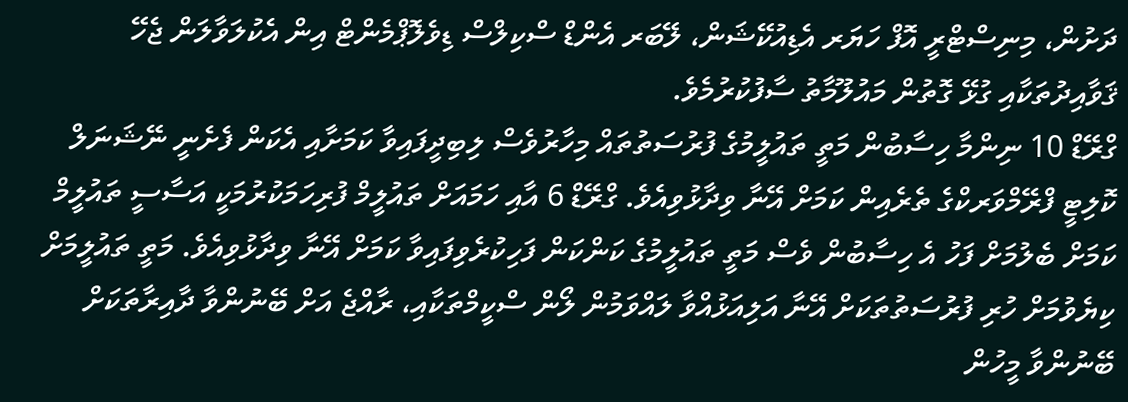ދަށުން، މިނިސްޓްރީ އޮފް ހަޔަރ އެޑިއުކޭޝަން، ލޭބަރ އެންޑް ސްކިލްސް ޑިވެލޮޕްމެންޓް އިން އެކުލަވާލަން ޖެހޭ ޤަވާއިދުތަކާއި ގުޅޭ ގޮތުން މައުލޫމާތު ސާފުކުރުމެވެ.
ގްރޭޑް 10 ނިންމާ ހިސާބުން މަތީ ތައުލީމުގެ ފުރުސަތުތައް މިހާރުވެސް ލިބިދީފައިވާ ކަމަށާއި އެކަން ފެށެނީ ނޭޝަނަލް ކޮލިޓީ ފްރޭމްވަރކްގެ ތެރެއިން ކަމަށް އޭނާ ވިދާޅުވިއެވެ. ގްރޭޑް 6 އާއި ހަމައަށް ތައުލީމް ފުރިހަމަކުރުމަކީ އަސާސީ ތައުލީމް ކަމަށް ބެލުމަށް ފަހު އެ ހިސާބުން ވެސް މަތީ ތައުލީމުގެ ކަންކަން ފަހިކުރެވިފައިވާ ކަމަށް އޭނާ ވިދާޅުވިއެވެ. މަތީ ތައުލީމަށް ކިޔެވުމަށް ހުރި ފުރުސަތުތަކަށް އޭނާ އަލިއަޅުއްވާ ލައްވަމުން ލޯން ސްކީމްތަކާއި، ރާއްޖެ އަށް ބޭނުންވާ ދާއިރާތަކަށް ބޭނުންވާ މީހުން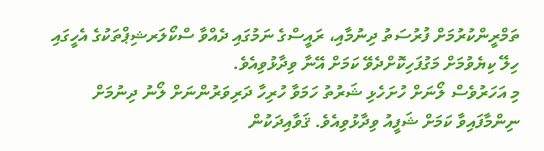ތަމްރީންކުރުމަށް ފުރުސަތު ދިނުމާއި، ރައީސްގެ ނަމުގައި ދެއްވާ ސްކޯލަރޝިޕްތަކުގެ އެހީގައި ހިލޭ ކިޔެވުމަށް މަގުފަހިކޮށްދެވޭ ކަމަށް އޭނާ ވިދާޅުވިއެވެ.
މި އަހަރުވެސް ލޯނަށް ހުށަހެޅި ޝަރުތު ހަމަވާ ހުރިހާ ދަރިވަރުންނަށް ލޯނު ދިނުމަށް ނިންމާފައިވާ ކަމަށް ޝަފީއު ވިދާޅުވިއެވެ. ޤަވާއިދަކުން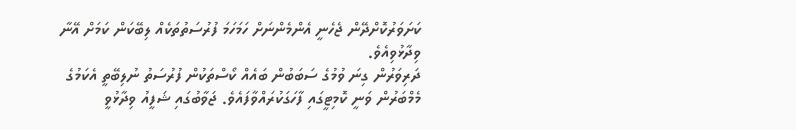ކަށަވަރުކޮށްދޭން ޖެހެނީ އެންމެންނަށް ހަމަހަމަ ފުރުސަތުތަކެއް ލިބޭކަން ކަމަށް އޭނާ ވިދާޅުވިއެވެ.
ދަރިވަރުން ގިނަ ވުމުގެ ސަބަބުން ބައެއް ކޯސްތަކުން ފުރުސަތު ނުލިބޭތީ އެކަމުގެ މެމްބަރުން ވަނީ ކޮމިޓީގައި ފާހަގަކުރައްވާފައެވެ. ޖަވާބުގައި ޝަފީއު ވިދާޅުވީ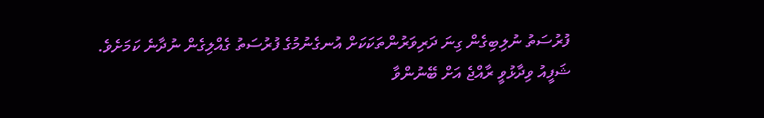ފުރުސަތު ނުލިބިގެން ގިނަ ދަރިވަރުންތަކަކަށް އުނގެނުމުގެ ފުރުސަތު ގެއްލިގެން ނުދާނެ ކަމަށެވެ.
ޝަފީއު ވިދާޅުވީ ރާއްޖެ އަށް ބޭނުންވާ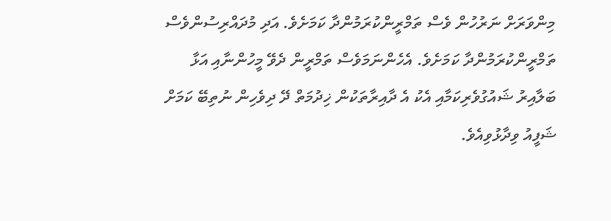މިންވަރަށް ނަރުހުން ވެސް ތަމްރީންކުރަމުންދާ ކަމަށެވެ. އަދި މުދައްރިސުންވެސް ތަމްރީންކުރަމުންދާ ކަމަށެވެ. އެހެންނަމަވެސް ތަމްރީން ދެވޭ މީހުންނާއި އަޅާ ބަލާއިރު ޝައުގުވެރިކަމާއި އެކު އެ ދާއިރާތަކުން ޚިދުމަތް ދޭ ދިވެހިން ނުތިބޭ ކަމަށް ޝަފީއު ވިދާޅުވިއެވެ.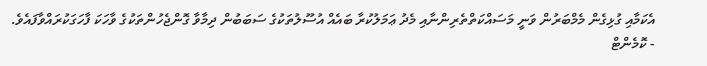އެކަމާއި ގުޅިގެން މެމްބަރުން ވަނީ މަސައްކަތްތެރިންނާއި މެދު ޢަމަލުކުރާ ބައެއް އުސޫލުތަކުގެ ސަބަބުން ދިމާވާ ގޮންޖެހުންތަކުގެ ވާހަކަ ފާހަގަކުރައްވާފައެވެ.
- ކޮމެންޓް